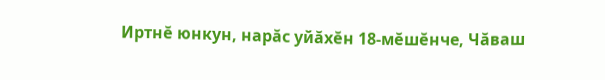Иртнĕ юнкун, нарăс уйăхĕн 18-мĕшĕнче, Чăваш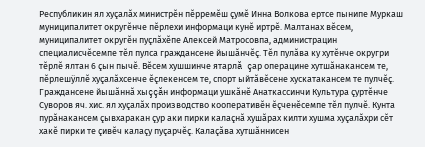Республикин ял хуçалăх министрĕн пĕрремĕш çумĕ Инна Волкова ертсе пынипе Муркаш муниципалитет округĕнче пĕрлехи информаци кунĕ иртрĕ. Малтанах вĕсем, муниципалитет округĕн пуçлăхĕпе Алексей Матросовпа, администрацин специалисчĕсемпе тĕл пулса граждансене йышăнчĕç. Тĕл пулăва ку хутĕнче округри тĕрлĕ ялтан 6 çын пычĕ. Вĕсем хушшинче ятарлă çар операцине хутшăнакансем те, пĕрлешÿллĕ хуçалăхсенче ĕçлекенсем те, спорт ыйтăвĕсене хускатакансем те пулчĕç.
Граждансене йышăннă хыççăн информаци ушкăнĕ Анаткассинчи Культура çуртĕнче Суворов яч. хис. ял хуçалăх производство кооперативĕн ĕçченĕсемпе тĕл пулчĕ. Кунта пурăнакансем çывхаракан çур аки пирки калаçнă хушăрах килти хушма хуçалăхри сĕт хакĕ пирки те çивĕч калаçу пуçарчĕç. Калаçăва хутшăннисен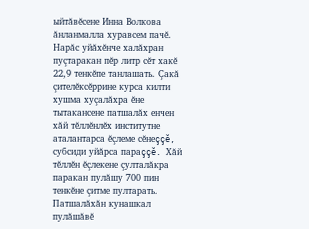ыйтăвĕсене Инна Волкова ăнланмалла хуравсем пачĕ. Нарăс уйăхĕнче халăхран пуçтаракан пĕр литр сĕт хакĕ 22,9 тенкĕпе танлашать. Çакă çителĕксĕррине курса килти хушма хуçалăхра ĕне тытакансене патшалăх енчен хăй тĕллĕнлĕх институтне аталантарса ĕçлеме сĕнеççĕ, субсиди уйăрса параççĕ. Хăй тĕллĕн ĕçлекене çулталăкра паракан пулăшу 700 пин тенкĕне çитме пултарать. Патшалăхăн кунашкал пулăшăвĕ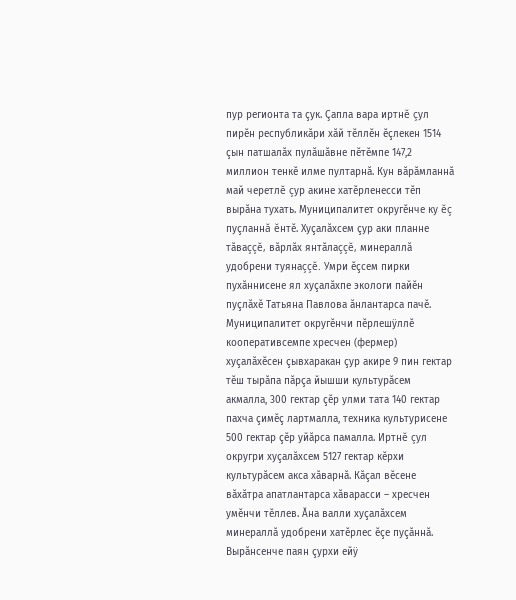пур регионта та çук. Çапла вара иртнĕ çул пирĕн республикăри хăй тĕллĕн ĕçлекен 1514 çын патшалăх пулăшăвне пĕтĕмпе 147,2 миллион тенкĕ илме пултарнă. Кун вăрăмланнă май черетлĕ çур акине хатĕрленесси тĕп вырăна тухать. Муниципалитет округĕнче ку ĕç пуçланнă ĕнтĕ. Хуçалăхсем çур аки планне тăваççĕ, вăрлăх янтăлаççĕ, минераллă удобрени туянаççĕ. Умри ĕçсем пирки пухăннисене ял хуçалăхпе экологи пайĕн пуçлăхĕ Татьяна Павлова ăнлантарса пачĕ. Муниципалитет округĕнчи пĕрлешÿллĕ кооперативсемпе хресчен (фермер) хуçалăхĕсен çывхаракан çур акире 9 пин гектар тĕш тырăпа пăрçа йышши культурăсем акмалла, 300 гектар çĕр улми тата 140 гектар пахча çимĕç лартмалла, техника культурисене 500 гектар çĕр уйăрса памалла. Иртнĕ çул округри хуçалăхсем 5127 гектар кĕрхи культурăсем акса хăварнă. Кăçал вĕсене вăхăтра апатлантарса хăварасси – хресчен умĕнчи тĕллев. Ăна валли хуçалăхсем минераллă удобрени хатĕрлес ĕçе пуçăннă. Вырăнсенче паян çурхи ейÿ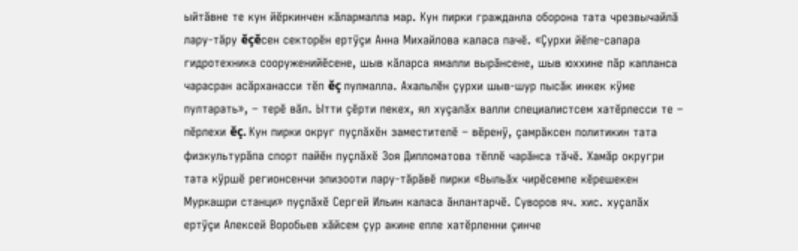ыйтăвне те кун йĕркинчен кăлармалла мар. Кун пирки гражданла оборона тата чрезвычайлă лару-тăру ĕçĕсен секторĕн ертÿçи Анна Михайлова каласа пачĕ. «Çурхи йĕпе-сапара гидротехника сооруженийĕсене, шыв кăларса ямалли вырăнсене, шыв юххине пăр капланса чарасран асăрханасси тĕп ĕç пулмалла. Ахальлĕн çурхи шыв-шур пысăк инкек кÿме пултарать», – терĕ вăл. Ытти çĕрти пекех, ял хуçалăх валли специалистсем хатĕрлесси те – пĕрлехи ĕç. Кун пирки округ пуçлăхĕн заместителĕ – вĕренÿ, çамрăксен политикин тата физкультурăпа спорт пайĕн пуçлăхĕ Зоя Дипломатова тĕплĕ чарăнса тăчĕ. Хамăр округри тата кÿршĕ регионсенчи эпизооти лару-тăрăвĕ пирки «Выльăх чирĕсемпе кĕрешекен Муркашри станци» пуçлăхĕ Сергей Ильин каласа ăнлантарчĕ. Суворов яч. хис. хуçалăх ертÿçи Алексей Воробьев хăйсем çур акине епле хатĕрленни çинче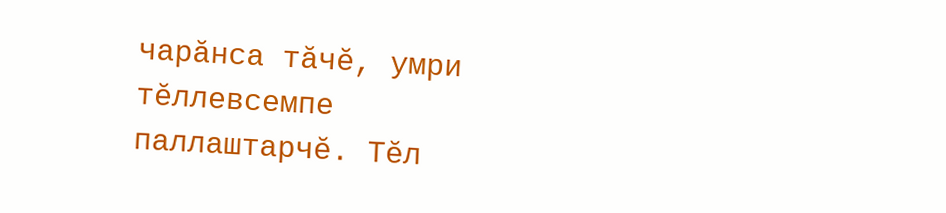чарăнса тăчĕ, умри тĕллевсемпе паллаштарчĕ. Тĕл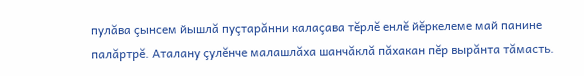пулăва çынсем йышлă пуçтарăнни калаçава тĕрлĕ енлĕ йĕркелеме май панине палăртрĕ. Аталану çулĕнче малашлăха шанчăклă пăхакан пĕр вырăнта тăмасть.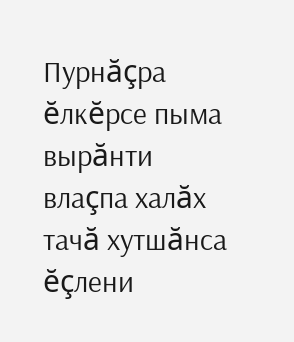Пурнăçра ĕлкĕрсе пыма вырăнти влаçпа халăх тачă хутшăнса ĕçлени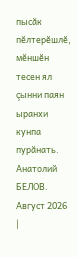пысăк пĕлтерĕшлĕ, мĕншĕн тесен ял çынни паян ыранхи кунпа пурăнать.
Анатолий БЕЛОВ.
Август 2026 |